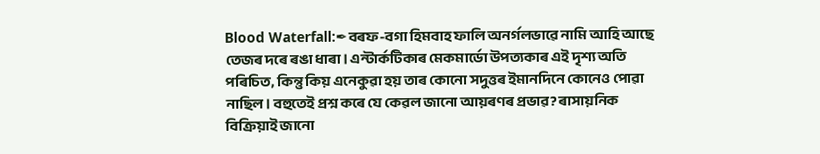Blood Waterfall:✒বৰফ-বগা হিমবাহ ফালি অনর্গলভাৱে নামি আহি আছে তেজৰ দৰে ৰঙা ধাৰা। এন্টার্কটিকাৰ মেকমার্ডো উপত্যকাৰ এই দৃশ্য অতি পৰিচিত, কিন্তু কিয় এনেকুৱা হয় তাৰ কোনো সদুত্তৰ ইমানদিনে কোনেও পোৱা নাছিল। বহুতেই প্রশ্ন কৰে যে কেৱল জানো আয়ৰণৰ প্ৰভাৱ? ৰাসায়নিক বিক্রিয়াই জানো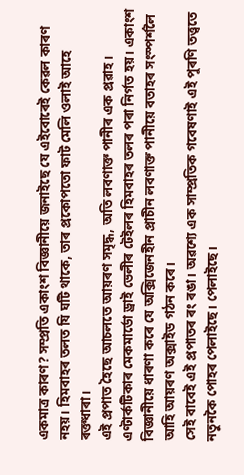একমাত্ৰ কাৰণ? সম্প্রতি একাংশ বিজ্ঞানীয়ে জনাইছে যে এইবোৰেই কেৱল কাৰণ নহয়। হিমবাহৰ তলত যি ঘটি থাকে, তাৰ প্রকোপতো ফাট মেলি ওলাই আহে ৰক্তধাৰা।
এই প্রপাত হৈছে আচলতে আয়ৰণ সমৃদ্ধ, অতি লবণাক্ত পানীৰ এক প্ৰৱাহ। এণ্টার্কটিকাৰ মেকমার্ডো ড্রাই ভেলীৰ টেইলৰ হিমবাহৰ তলৰ পৰা নিৰ্গত হয়। একাংশ বিজ্ঞানীয়ে ধাৰণা কৰে যে অক্সিজেনহীন প্রাচীন লবণাক্ত পানীয়ে বতাহৰ সংস্পৰ্শলৈ আহি আয়ৰণ অক্সাইড গঠন কৰে।
সেই বাবেই এই প্রপাতৰ ৰং ৰঙা। অৱশ্যে এক সাম্প্রতিক গবেষণাই এই পুৰণি তত্ত্বতে নতুনকৈ পোহৰ পেলাইছে। পেলাইছে।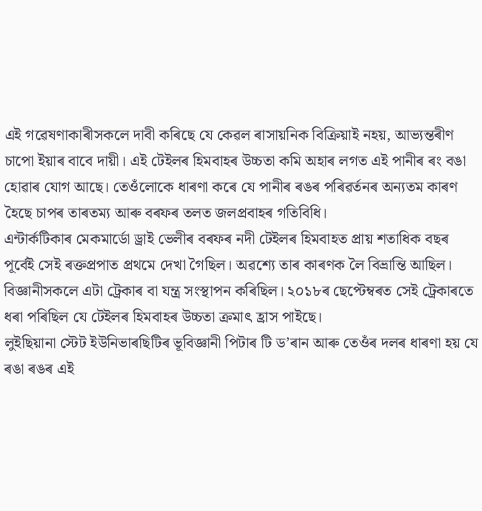এই গৱেষণাকাৰীসকলে দাবী কৰিছে যে কেৱল ৰাসায়নিক বিক্রিয়াই নহয়, আভ্যন্তৰীণ চাপো ইয়াৰ বাবে দায়ী। এই টেইলৰ হিমবাহৰ উচ্চতা কমি অহাৰ লগত এই পানীৰ ৰং বঙা হোৱাৰ যোগ আছে। তেওঁলোকে ধাৰণা কৰে যে পানীৰ ৰঙৰ পৰিৱৰ্তনৰ অন্যতম কাৰণ হৈছে চাপৰ তাৰতম্য আৰু বৰফৰ তলত জলপ্ৰবাহৰ গতিবিধি।
এন্টার্কটিকাৰ মেকমার্ডো ড্রাই ভেলীৰ বৰফৰ নদী টেইলৰ হিমবাহত প্রায় শতাধিক বছৰ পূর্বেই সেই ৰক্তপ্রপাত প্রথমে দেখা গৈছিল। অৱশ্যে তাৰ কাৰণক লৈ বিভ্রান্তি আছিল। বিজ্ঞানীসকলে এটা ট্ৰেকাৰ বা যন্ত্র সংস্থাপন কৰিছিল। ২০১৮ৰ ছেপ্টেম্বৰত সেই ট্ৰেকাৰতে ধৰা পৰিছিল যে টেইলৰ হিমবাহৰ উচ্চতা ক্ৰমাৎ হ্রাস পাইছে।
লুইছিয়ানা স্টেট ইউনিভাৰছিটিৰ ভূবিজ্ঞানী পিটাৰ টি ড’ৰান আৰু তেওঁৰ দলৰ ধাৰণা হয় যে ৰঙা ৰঙৰ এই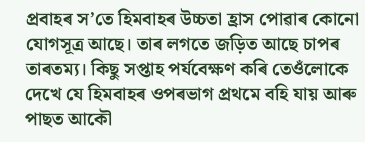প্ৰবাহৰ স’তে হিমবাহৰ উচ্চতা হ্রাস পোৱাৰ কোনো যোগসূত্র আছে। তাৰ লগতে জড়িত আছে চাপৰ তাৰতম্য। কিছু সপ্তাহ পর্যবেক্ষণ কৰি তেওঁলোকে দেখে যে হিমবাহৰ ওপৰভাগ প্রথমে বহি যায় আৰু পাছত আকৌ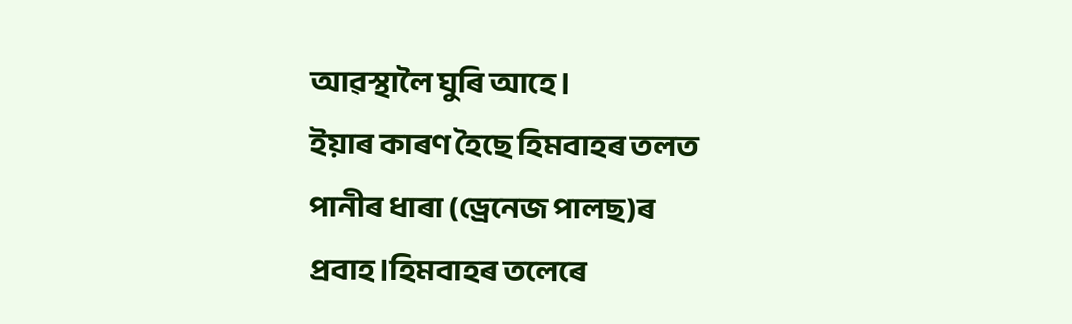আৱস্থালৈ ঘুৰি আহে।
ইয়াৰ কাৰণ হৈছে হিমবাহৰ তলত পানীৰ ধাৰা (ড্রেনেজ পালছ)ৰ প্ৰবাহ।হিমবাহৰ তলেৰে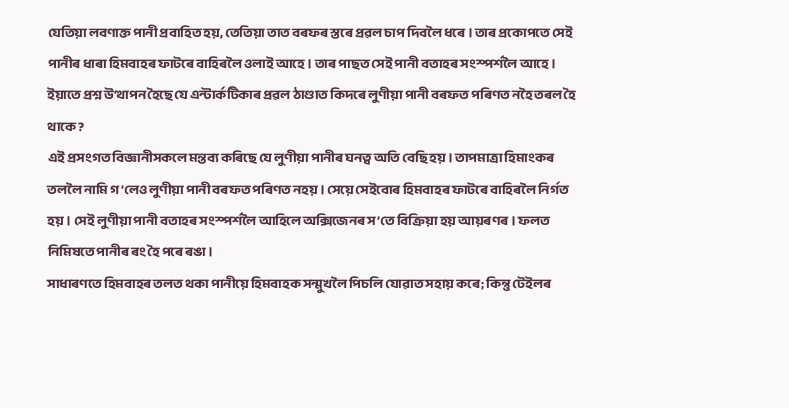যেতিয়া লবণাক্ত পানী প্রবাহিত হয়, তেতিয়া তাত বৰফৰ স্তৰে প্ৰৱল চাপ দিবলৈ ধৰে। তাৰ প্রকোপতে সেই পানীৰ ধাৰা হিমবাহৰ ফাটৰে বাহিৰলৈ ওলাই আহে। তাৰ পাছত সেই পানী বতাহৰ সংস্পৰ্শলৈ আহে। ইয়াতে প্রশ্ন উত্থাপন হৈছে যে এন্টার্কটিকাৰ প্ৰৱল ঠাণ্ডাত কিদৰে লুণীয়া পানী বৰফত পৰিণত নহৈ তৰল হৈ থাকে?
এই প্রসংগত বিজ্ঞানীসকলে মন্তব্য কৰিছে যে লুণীয়া পানীৰ ঘনত্ব অতি বেছি হয়। তাপমাত্রা হিমাংকৰ তললৈ নামি গ’লেও লুণীয়া পানী বৰফত পৰিণত নহয়। সেয়ে সেইবোৰ হিমবাহৰ ফাটৰে বাহিৰলৈ নিৰ্গত হয়। সেই লুণীয়া পানী বতাহৰ সংস্পৰ্শলৈ আহিলে অক্সিজেনৰ স’তে বিক্রিয়া হয় আয়ৰণৰ। ফলত নিমিষতে পানীৰ ৰং হৈ পৰে ৰঙা।
সাধাৰণতে হিমবাহৰ তলত থকা পানীয়ে হিমবাহক সন্মুখলৈ পিচলি যোৱাত সহায় কৰে; কিন্তু টেইলৰ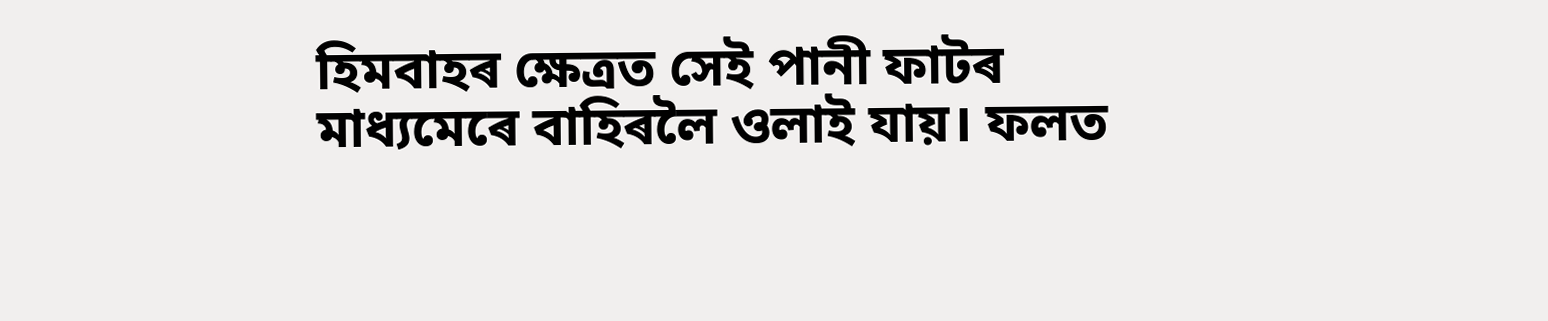হিমবাহৰ ক্ষেত্ৰত সেই পানী ফাটৰ মাধ্যমেৰে বাহিৰলৈ ওলাই যায়। ফলত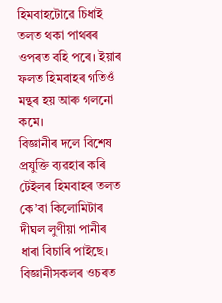হিমবাহটোৱে চিধাই তলত থকা পাথৰৰ ওপৰত বহি পৰে। ইয়াৰ ফলত হিমবাহৰ গতিওঁ মন্থৰ হয় আৰু গলনো কমে।
বিজ্ঞানীৰ দলে বিশেষ প্রযুক্তি ব্যৱহাৰ কৰি টেইলৰ হিমবাহৰ তলত কে’বা কিলোমিটাৰ দীঘল লুণীয়া পানীৰ ধাৰা বিচাৰি পাইছে। বিজ্ঞানীসকলৰ ওচৰত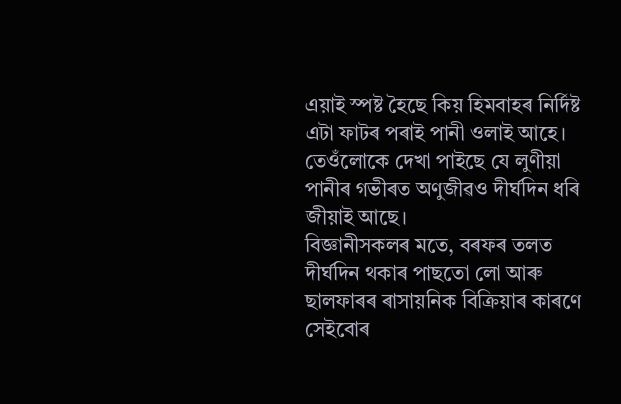এয়াই স্পষ্ট হৈছে কিয় হিমবাহৰ নিৰ্দিষ্ট এটা ফাটৰ পৰাই পানী ওলাই আহে। তেওঁলোকে দেখা পাইছে যে লুণীয়া পানীৰ গভীৰত অণুজীৱও দীর্ঘদিন ধৰি জীয়াই আছে।
বিজ্ঞানীসকলৰ মতে, বৰফৰ তলত দীর্ঘদিন থকাৰ পাছতো লো আৰু ছালফাৰৰ ৰাসায়নিক বিক্ৰিয়াৰ কাৰণে সেইবোৰ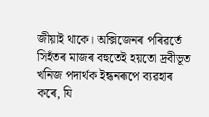জীয়াই থাকে। অক্সিজেনৰ পৰিৱৰ্তে সিহঁতৰ মাজৰ বহুতেই হয়তো দ্রবীভূত খনিজ পদাৰ্থক ইন্ধনৰূপে ব্যৱহাৰ কৰে, যি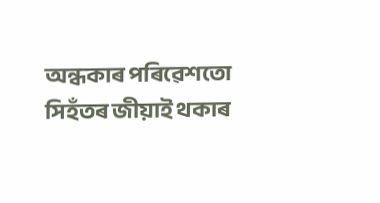অন্ধকাৰ পৰিৱেশতো সিহঁতৰ জীয়াই থকাৰ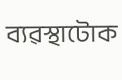ব্যৱস্থাটোক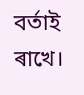বৰ্তাই ৰাখে।